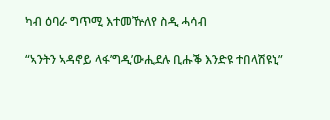ካብ ዕባራ ግጥሚ እተመዅለየ ስዲ ሓሳብ

“ኣንትን ኣዳኖይ ላፋ’ግዲ’ውሒደሉ ቢሑቕ እንድዩ ተበላሽዩኒ”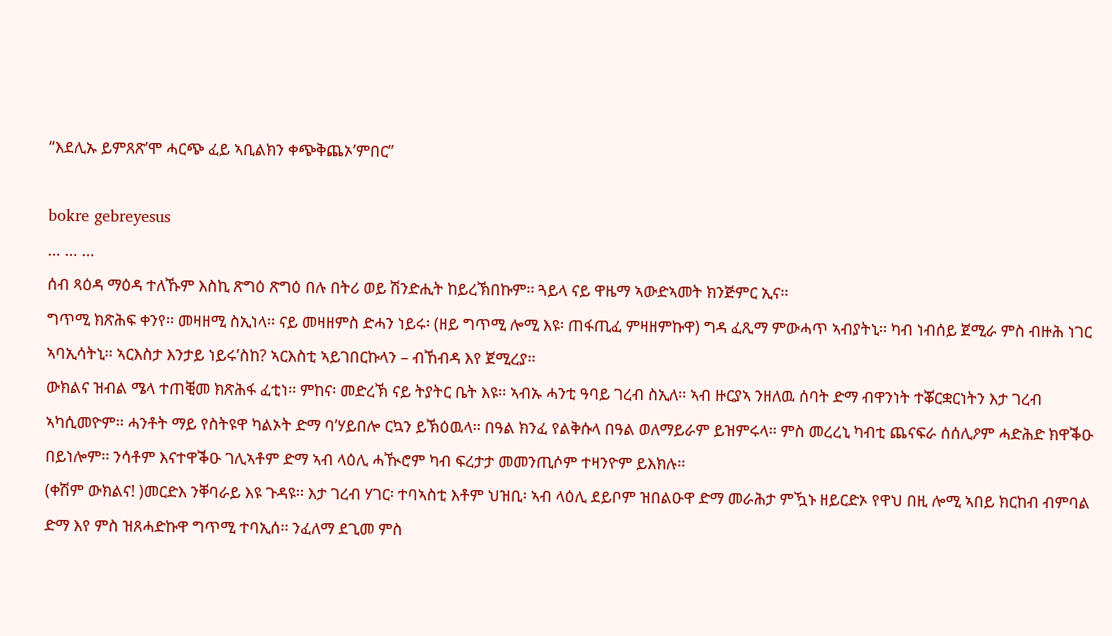“እደሊኡ ይምጸጽ’ሞ ሓርጭ ፈይ ኣቢልክን ቀጭቅጨኦ’ምበር”

bokre gebreyesus
… … …
ሰብ ጻዕዳ ማዕዳ ተለኹም እስኪ ጽግዕ ጽግዕ በሉ በትሪ ወይ ሽንድሒት ከይረኽበኩም፡፡ ጓይላ ናይ ዋዜማ ኣውድኣመት ክንጅምር ኢና፡፡
ግጥሚ ክጽሕፍ ቀንየ፡፡ መዛዘሚ ስኢነላ፡፡ ናይ መዛዘምስ ድሓን ነይሩ፡ (ዘይ ግጥሚ ሎሚ እዩ፡ ጠፋጢፈ ምዛዘምኩዋ) ግዳ ፈጺማ ምውሓጥ ኣብያትኒ፡፡ ካብ ነብሰይ ጀሚራ ምስ ብዙሕ ነገር ኣባኢሳትኒ፡፡ ኣርእስታ እንታይ ነይሩ’ስከ? ኣርእስቲ ኣይገበርኩላን – ብኸብዳ እየ ጀሚረያ፡፡
ውክልና ዝብል ሜላ ተጠቒመ ክጽሕፋ ፈቲነ፡፡ ምከና፡ መድረኽ ናይ ትያትር ቤት እዩ፡፡ ኣብኡ ሓንቲ ዓባይ ገረብ ስኢለ፡፡ ኣብ ዙርያኣ ንዘለዉ ሰባት ድማ ብዋንነት ተቖርቋርነትን እታ ገረብ ኣካሲመዮም፡፡ ሓንቶት ማይ የስትዩዋ ካልኦት ድማ ባ’ሃይበሎ ርኳን ይኽዕዉላ፡፡ በዓል ክንፈ የልቅሱላ በዓል ወለማይራም ይዝምሩላ፡፡ ምስ መረረኒ ካብቲ ጨናፍራ ሰሰሊዖም ሓድሕድ ክዋቕዑ በይነሎም፡፡ ንሳቶም እናተዋቕዑ ገሊኣቶም ድማ ኣብ ላዕሊ ሓዂሮም ካብ ፍረታታ መመንጢሶም ተዛንዮም ይእክሉ፡፡
(ቀሽም ውክልና! )መርድእ ንቐባራይ እዩ ጉዳዩ፡፡ እታ ገረብ ሃገር፡ ተባኣስቲ እቶም ህዝቢ፡ ኣብ ላዕሊ ደይቦም ዝበልዑዋ ድማ መራሕታ ምዃኑ ዘይርድኦ የዋህ በዚ ሎሚ ኣበይ ክርከብ ብምባል ድማ እየ ምስ ዝጸሓድኩዋ ግጥሚ ተባኢሰ፡፡ ንፈለማ ደጊመ ምስ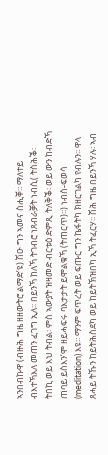ኣንበብኩዋ (ብዙሕ ግዜ ዘዘውትሮ ልማድ’ዩ) ሽዑ ግን ኣመና ስሒቐ፡፡ ማለተይ ብእተኻእለ መጠን ፈገግ ኢለ፡፡ በይንኻ ከለኻ ትገብሮ ነጸብራቓት ነብሲ( ትስሕቕ፡ ትበኪ ወይ እህ ትብል፡ ምስ ኣውያት ዝዛመድ ብርቱዕ ድምጺ ትለቅቕ፡ ወይ ውን ከብድኻ ጠባይ ይስእን’ሞ ዘይሓፍሩ ባእታታት ይሞልቁኻ (ትጠርጥ)፡፡) ነብሰ-ፍወሳ (meditation) እዩ፡፡ ማንም ፍጥረት ወይ ፍጡር ግን ኬፋትካ ክዘርገልካ የብሉን፡፡ ዋላ ጸሓይ ትኹን ከይትሕስደካ ወይ ከይትኽዝበካ ኢኻ ትፈርሃ፡፡ ሽሕ ግዜ በይንኻ ሃሉ፡ ኣብ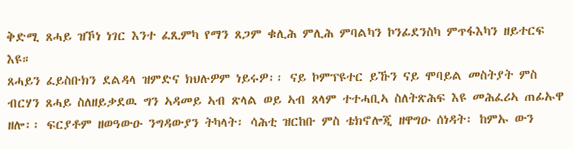ቅድሚ ጸሓይ ዝኾነ ነገር እንተ ፈጺምካ የማን ጸጋም ቁሊሕ ምሊሕ ምባልካን ኮንፊደንስካ ምጥፋእካን ዘይተርፍ እዩ።
ጸሓይን ፈይስቡክን ደልዳላ ዝምድና ክህሉዎም ነይሩዎ፡፡ ናይ ኮምፕዩተር ይኹን ናይ ሞባይል መስትያት ምስ ብርሃን ጸሓይ ስለዘይቃደዉ ግን ኣዳመይ ኣብ ጽላል ወይ ኣብ ጸላም ተተሓቢኣ ስለትጽሕፍ እዩ መሕፈሪኣ ጠፊኡዋ ዘሎ፡፡ ፍርያቶም ዘወዓውዑ ንግዳውያን ትካላት፡ ሳሕቲ ዝርከቡ ምስ ቴክኖሎጂ ዘዋግዑ ሰነዳት፡ ከምኡ ውን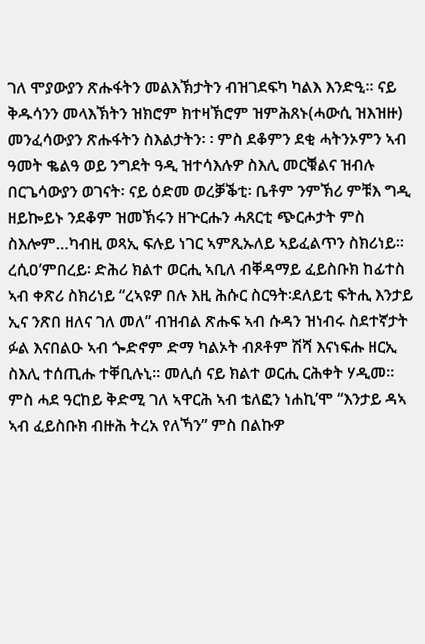ገለ ሞያውያን ጽሑፋትን መልእኽታትን ብዝገደፍካ ካልእ እንድዒ፡፡ ናይ ቅዱሳንን መላእኽትን ዝክሮም ክተዛኽሮም ዝምሕጸኑ(ሓውሲ ዝእዝዙ) መንፈሳውያን ጽሑፋትን ስእልታትን፡ ፡ ምስ ደቆምን ደቂ ሓትንኦምን ኣብ ዓመት ቈልዓ ወይ ንግደት ዓዲ ዝተሳእሉዎ ስእሊ መርቑልና ዝብሉ በርጌሳውያን ወገናት፡ ናይ ዕድመ ወረቓቕቲ፡ ቤቶም ንምኽሪ ምቹእ ግዲ ዘይኰይኑ ንደቆም ዝመኽሩን ዘጕርሑን ሓጸርቲ ጭርሖታት ምስ ስእሎም…ካብዚ ወጻኢ ፍሉይ ነገር ኣምጺኡለይ ኣይፈልጥን ስክሪነይ፡፡ ረሲዐ’ምበረይ፡ ድሕሪ ክልተ ወርሒ ኣቢለ ብቐዳማይ ፈይስቡክ ከፊተስ ኣብ ቀጽሪ ስክሪነይ “ረኣዩዎ በሉ እዚ ሕሱር ስርዓት፡ደለይቲ ፍትሒ እንታይ ኢና ንጽበ ዘለና ገለ መለ” ብዝብል ጽሑፍ ኣብ ሱዳን ዝነብሩ ስደተኛታት ፉል እናበልዑ ኣብ ጐድኖም ድማ ካልኦት ብጾቶም ሽሻ እናነፍሑ ዘርኢ ስእሊ ተሰጢሑ ተቐቢሉኒ፡፡ መሊሰ ናይ ክልተ ወርሒ ርሕቀት ሃዲመ፡፡ ምስ ሓደ ዓርከይ ቅድሚ ገለ ኣዋርሕ ኣብ ቴለፎን ነሐኪ’ሞ “እንታይ ዳኣ ኣብ ፈይስቡክ ብዙሕ ትረአ የለኻን” ምስ በልኩዎ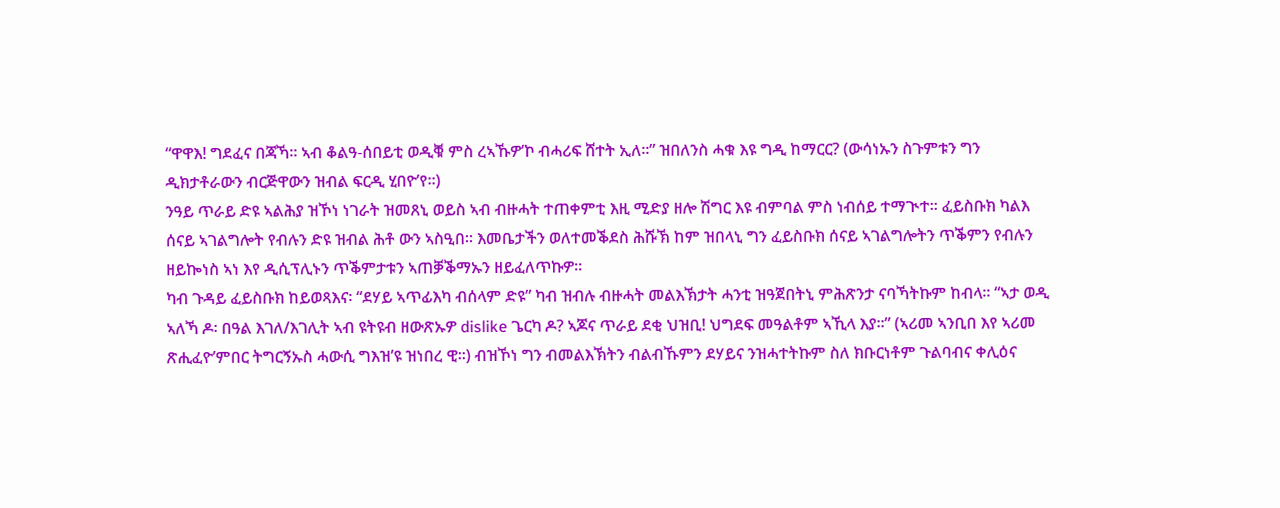“ዋዋእ! ግደፈና በጃኻ፡፡ ኣብ ቆልዓ-ሰበይቲ ወዲቑ ምስ ረኣኹዎ’ኮ ብሓሪፍ ሸተት ኢለ፡፡” ዝበለንስ ሓቁ እዩ ግዲ ከማርር? (ውሳነኡን ስጉምቱን ግን ዲክታቶራውን ብርጅዋውን ዝብል ፍርዲ ሂበዮ’የ፡፡)
ንዓይ ጥራይ ድዩ ኣልሕያ ዝኾነ ነገራት ዝመጸኒ ወይስ ኣብ ብዙሓት ተጠቀምቲ እዚ ሚድያ ዘሎ ሽግር እዩ ብምባል ምስ ነብሰይ ተማጒተ፡፡ ፈይስቡክ ካልእ ሰናይ ኣገልግሎት የብሉን ድዩ ዝብል ሕቶ ውን ኣስዒበ፡፡ እመቤታችን ወለተመቕደስ ሕሹኽ ከም ዝበላኒ ግን ፈይስቡክ ሰናይ ኣገልግሎትን ጥቕምን የብሉን ዘይኰነስ ኣነ እየ ዲሲፕሊኑን ጥቕምታቱን ኣጠቓቕማኡን ዘይፈለጥኩዎ፡፡
ካብ ጉዳይ ፈይስቡክ ከይወጻእና፡ “ደሃይ ኣጥፊእካ ብሰላም ድዩ” ካብ ዝብሉ ብዙሓት መልእኽታት ሓንቲ ዝዓጀበትኒ ምሕጽንታ ናባኻትኩም ከብላ፡፡ “ኣታ ወዲ ኣለኻ ዶ፡ በዓል እገለ/እገሊት ኣብ ዩትዩብ ዘውጽኡዎ dislike ጌርካ ዶ? ኣጆና ጥራይ ደቂ ህዝቢ! ህግደፍ መዓልቶም ኣኺላ እያ፡፡” (ኣሪመ ኣንቢበ እየ ኣሪመ ጽሒፈዮ’ምበር ትግርኝኡስ ሓውሲ ግእዝ’ዩ ዝነበረ ዊ፡፡) ብዝኾነ ግን ብመልእኽትን ብልብኹምን ደሃይና ንዝሓተትኩም ስለ ክቡርነቶም ጉልባብና ቀሊዕና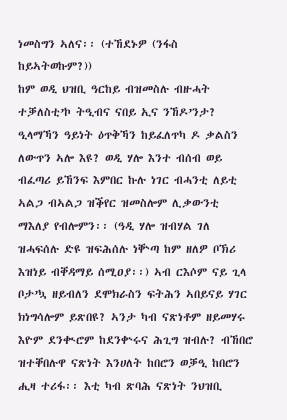ነመስግን ኣለና፡፡ (ተኸደኑዎ (ንፋስ ከይኣትወኩም?))
ከም ወዲ ህዝቢ ዓርከይ ብዝመስሉ ብዙሓት ተቓለስቲ’ኮ ትዒብና ናበይ ኢና ንኸዶ’ንታ? ዒላማኻን ዓይነት ዕጥቅኻን ከይፈለጥካ ዶ ቃልስን ለውጥን ኣሎ እዩ? ወዲ ሃሎ እንተ ብሰብ ወይ ብፈጣሪ ይኸንፍ እምበር ኩሉ ነገር ብሓንቲ ለይቲ ኣልጋ ብኣልጋ ዝቕየር ዝመስሎም ሊቃውንቲ ማእለያ የብሎምን፡፡ (ዓዲ ሃሎ ዝብሃል ገለ ዝሓፍሰሉ ድዩ ዝፍሕሰሉ ነቝጣ ከም ዘለዎ ቦኽሪ እዝነይ ብቐዳማይ ሰሚዐያ፡፡) ኣብ ርእሶም ናይ ጊላ ቦታ’ኳ ዘይብለን ደሞክራስን ፍትሕን ኣበይናይ ሃገር ክነግሳሎም ይጽበዩ? ኣንታ ካብ ናጽነቶም ዘይመሃሩ እዮም ደንቊሮም ከደንቍሩና ሕጊግ ዝብሉ? ብኸበሮ ዝተቐበሉዋ ናጽነት እንሀለት ከበሮን ወቓዒ ከበሮን ሒዛ ተሪፋ፡፡ እቲ ካብ ጽባሕ ናጽነት ንህዝቢ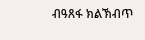ብዓጸፋ ክልኽብጥ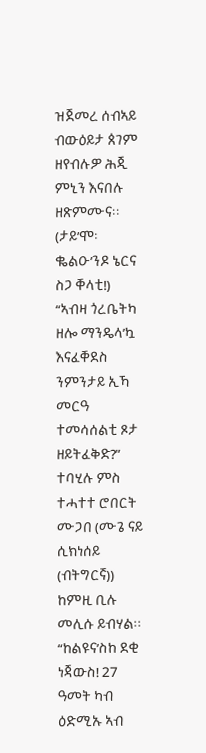ዝጀመረ ሰብኣይ ብውዕይታ ጰገም ዘየብሉዎ ሕጂ ምኒን እናበሉ ዘጽምሙና፡፡ (ታይ’ሞ፡ ቈልዑ’ንዶ ኔርና ስጋ ቐላቲ!) “ኣብዛ ጎረቤትካ ዘሎ ማንዴላ’ኳ እናፈቐደስ ንምንታይ ኢኻ መርዓ ተመሳሰልቲ ጾታ ዘይትፈቅድ?” ተባሂሉ ምስ ተሓተተ ሮበርት ሙጋበ (ሙጌ ናይ ሲክነሰይ (ብትግርኛ)) ከምዚ ቢሉ መሊሱ ይብሃል፡፡ “ከልዩና’ስከ ደቂ ነጃውስ! 27 ዓመት ካብ ዕድሚኡ ኣብ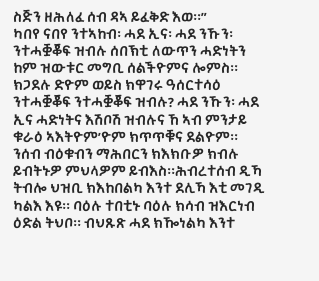ስጅን ዘሕለፈ ሰብ ዳኣ ይፈቅድ እወ፡፡”
ካበየ ናበየ ንተኣከብ፡ ሓደ ኢና፡ ሓደ ንኹን፡ ንተሓቛቖፍ ዝብሉ ሰበኽቲ ለውጥን ሓድነትን ከም ዝውቱር መግቢ ሰልችዮምና ሎምስ፡፡ ክጋደሉ ድዮም ወይስ ክዋገሩ ዓሰርተሳዕ ንተሓቛቖፍ ንተሓቛቖፍ ዝብሉ? ሓደ ንኹን፡ ሓደ ኢና ሓድነትና እሽቦሽ ዝብሉና ኸ ኣብ ምንታይ ቁራዕ ኣእትዮም’ዮም ክጥጥቑና ደልዮም፡፡ ንሰብ ብዕቁብን ማሕበርን ክእክቡዎ ክብሉ ይብትኑዎ ምህላዎም ይብእስ፡፡ሕብረተሰብ ዲኻ ትብሎ ህዝቢ ክእከበልካ እንተ ደሊኻ እቲ መገዲ ካልእ እዩ፡፡ ባዕሉ ተበቲኑ ባዕሉ ክሳብ ዝእርነብ ዕድል ትህቦ፡፡ ብህጹጽ ሓደ ክዀነልካ እንተ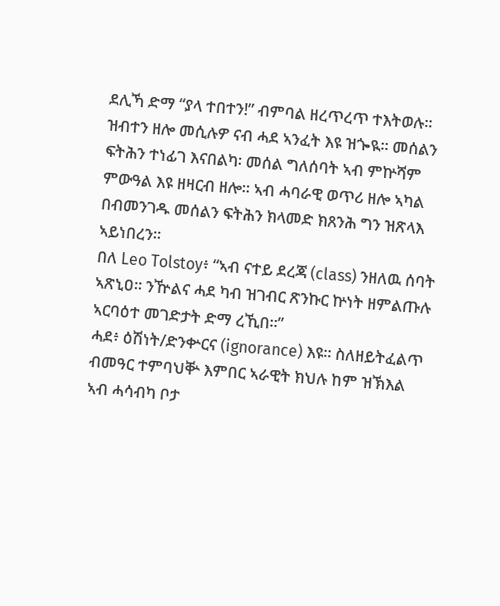ደሊኻ ድማ “ያላ ተበተን!” ብምባል ዘረጥረጥ ተእትወሉ፡፡ ዝብተን ዘሎ መሲሉዎ ናብ ሓደ ኣንፈት እዩ ዝጐዪ፡፡ መሰልን ፍትሕን ተነፊገ እናበልካ፡ መሰል ግለሰባት ኣብ ምኵሻም ምውዓል እዩ ዘዛርብ ዘሎ፡፡ ኣብ ሓባራዊ ወጥሪ ዘሎ ኣካል በብመንገዱ መሰልን ፍትሕን ክላመድ ክጸንሕ ግን ዝጽላእ ኣይነበረን፡፡
በለ Leo Tolstoy፥ “ኣብ ናተይ ደረጃ (class) ንዘለዉ ሰባት ኣጽኒዐ፡፡ ንዅልና ሓደ ካብ ዝገብር ጽንኩር ኵነት ዘምልጡሉ ኣርባዕተ መገድታት ድማ ረኺበ።”
ሓደ፥ ዕሽነት/ድንቍርና (ignorance) እዩ፡፡ ስለዘይትፈልጥ ብመዓር ተምባህቝ እምበር ኣራዊት ክህሉ ከም ዝኽእል ኣብ ሓሳብካ ቦታ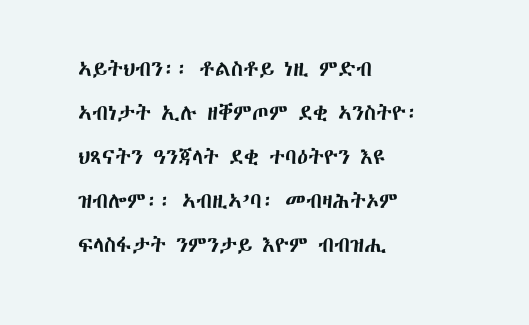ኣይትህብን፡፡ ቶልስቶይ ነዚ ምድብ ኣብነታት ኢሉ ዘቐምጦም ደቂ ኣንስትዮ፡ ህጻናትን ዓንጃላት ደቂ ተባዕትዮን እዩ ዝብሎም፡፡ ኣብዚኣ’ባ፡ መብዛሕትኦም ፍላስፋታት ንምንታይ እዮም ብብዝሒ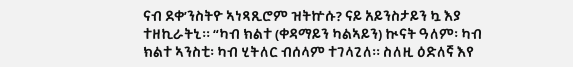ናብ ደቀ’ንስትዮ ኣነጻጺሮም ዝትኵሱ? ናይ አይንስታይን ኳ እያ ተዘኪራትኒ፡፡ “ካብ ክልተ (ቀዳማይን ካልኣይን) ኲናት ዓለም፡ ካብ ክልተ ኣንስቲ፡ ካብ ሂትለር ብሰላም ተገላጊለ፡፡ ስለዚ ዕድለኛ እየ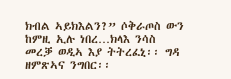ክብል ኣይክእልን?” ሶቅራጦስ ውን ከምዚ ኢሉ ነበረ…ክላእ ንሳስ መረቓ ወዲኣ እያ ትትረፈኒ፡፡ ግዳ ዘምጽኣና ንግበር፡፡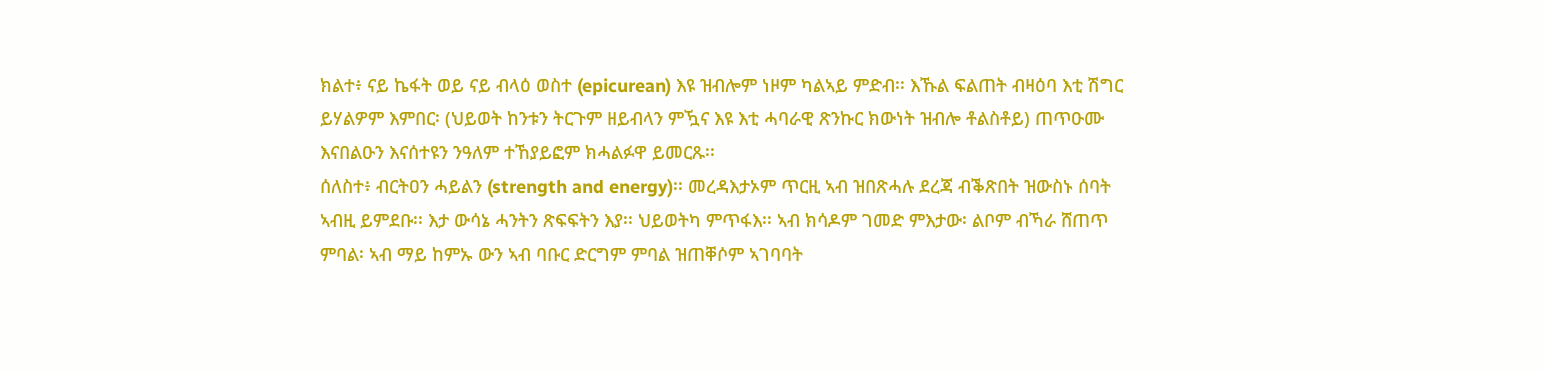ክልተ፥ ናይ ኬፋት ወይ ናይ ብላዕ ወስተ (epicurean) እዩ ዝብሎም ነዞም ካልኣይ ምድብ፡፡ እኹል ፍልጠት ብዛዕባ እቲ ሽግር ይሃልዎም እምበር፡ (ህይወት ከንቱን ትርጉም ዘይብላን ምዃና እዩ እቲ ሓባራዊ ጽንኩር ክውነት ዝብሎ ቶልስቶይ) ጠጥዑሙ እናበልዑን እናሰተዩን ንዓለም ተኸያይፎም ክሓልፉዋ ይመርጹ፡፡
ሰለስተ፥ ብርትዐን ሓይልን (strength and energy)፡፡ መረዳእታኦም ጥርዚ ኣብ ዝበጽሓሉ ደረጃ ብቕጽበት ዝውስኑ ሰባት ኣብዚ ይምደቡ፡፡ እታ ውሳኔ ሓንትን ጽፍፍትን እያ፡፡ ህይወትካ ምጥፋእ፡፡ ኣብ ክሳዶም ገመድ ምእታው፡ ልቦም ብኻራ ሸጠጥ ምባል፡ ኣብ ማይ ከምኡ ውን ኣብ ባቡር ድርግም ምባል ዝጠቐሶም ኣገባባት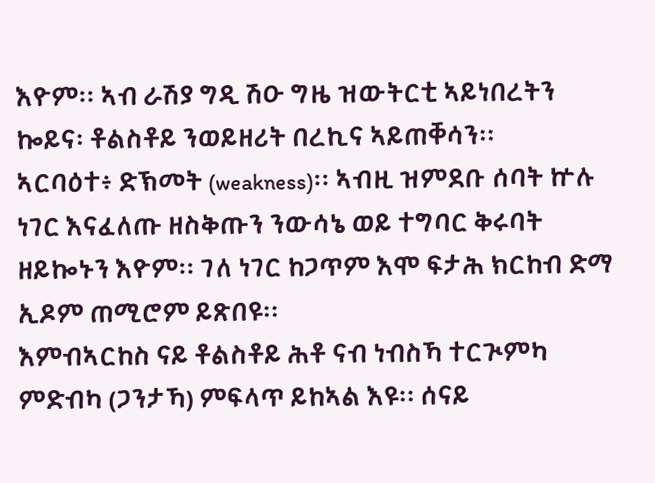እዮም፡፡ ኣብ ራሽያ ግዲ ሽዑ ግዜ ዝውትርቲ ኣይነበረትን ኰይና፡ ቶልስቶይ ንወይዘሪት በረኪና ኣይጠቐሳን፡፡
ኣርባዕተ፥ ድኽመት (weakness)፡፡ ኣብዚ ዝምደቡ ሰባት ኵሉ ነገር እናፈለጡ ዘስቅጡን ንውሳኔ ወይ ተግባር ቅሩባት ዘይኰኑን እዮም፡፡ ገለ ነገር ከጋጥም እሞ ፍታሕ ክርከብ ድማ ኢዶም ጠሚሮም ይጽበዩ፡፡
እምብኣርከስ ናይ ቶልስቶይ ሕቶ ናብ ነብስኻ ተርጒምካ ምድብካ (ጋንታኻ) ምፍላጥ ይከኣል እዩ፡፡ ሰናይ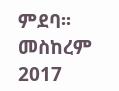ምደባ፡፡
መስከረም  2017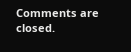Comments are closed.